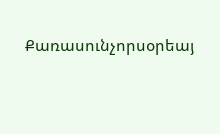Քառասունչորսօրեայ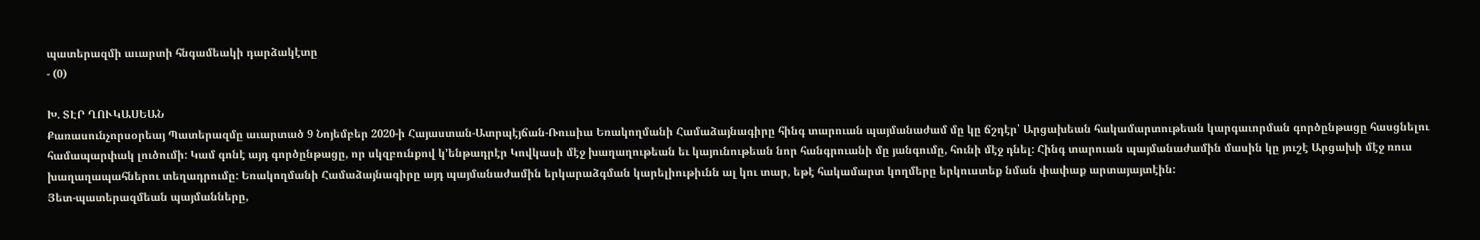պատերազմի աւարտի հնգամեակի դարձակէտը
- (0)

Խ. ՏԷՐ ՂՈՒԿԱՍԵԱՆ
Քառասունչորսօրեայ Պատերազմը աւարտած 9 Նոյեմբեր 2020-ի Հայաստան-Ատրպէյճան-Ռուսիա Եռակողմանի Համաձայնագիրը հինգ տարուան պայմանաժամ մը կը ճշդէր՝ Արցախեան հակամարտութեան կարգաւորման գործընթացը հասցնելու համապարփակ լուծումի: Կամ գոնէ այդ գործընթացը, որ սկզբունքով կ’ենթադրէր Կովկասի մէջ խաղաղութեան եւ կայունութեան նոր հանգրուանի մը յանգումը, հունի մէջ դնել: Հինգ տարուան պայմանաժամին մասին կը յուշէ Արցախի մէջ ռուս խաղաղապահներու տեղադրումը: Եռակողմանի Համաձայնագիրը այդ պայմանաժամին երկարաձգման կարելիութիւնն ալ կու տար, եթէ հակամարտ կողմերը երկուստեք նման փափաք արտայայտէին:
Յետ-պատերազմեան պայմանները,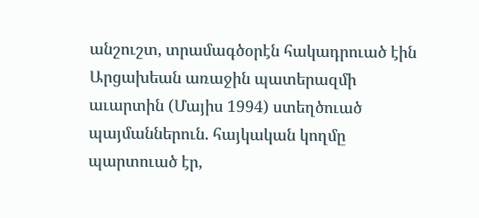անշուշտ, տրամագծօրէն հակադրուած էին Արցախեան առաջին պատերազմի աւարտին (Մայիս 1994) ստեղծուած պայմաններուն. հայկական կողմը պարտուած էր,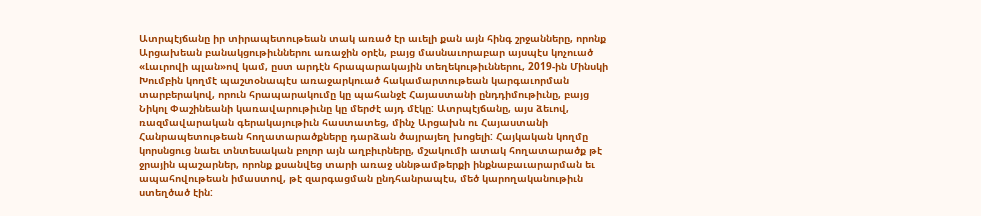Ատրպէյճանը իր տիրապետութեան տակ առած էր աւելի քան այն հինգ շրջանները, որոնք Արցախեան բանակցութիւններու առաջին օրէն, բայց մասնաւորաբար այսպէս կոչուած «Լաւրովի պլան»ով կամ, ըստ արդէն հրապարակային տեղեկութիւններու, 2019-ին Մինսկի Խումբին կողմէ պաշտօնապէս առաջարկուած հակամարտութեան կարգաւորման տարբերակով, որուն հրապարակումը կը պահանջէ Հայաստանի ընդդիմութիւնը, բայց Նիկոլ Փաշինեանի կառավարութիւնը կը մերժէ այդ մէկը: Ատրպէյճանը, այս ձեւով, ռազմավարական գերակայութիւն հաստատեց, մինչ Արցախն ու Հայաստանի Հանրապետութեան հողատարածքները դարձան ծայրայեղ խոցելի: Հայկական կողմը կորսնցուց նաեւ տնտեսական բոլոր այն աղբիւրները, մշակումի ատակ հողատարածք թէ ջրային պաշարներ, որոնք քսանվեց տարի առաջ սննթամթերքի ինքնաբաւարարման եւ ապահովութեան իմաստով, թէ զարգացման ընդհանրապէս, մեծ կարողականութիւն ստեղծած էին: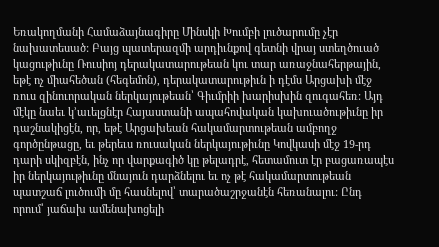Եռակողմանի Համաձայնագիրը Մինսկի Խումբի լուծարումը չէր նախատեսած: Բայց պատերազմի արդիւնքով գետնի վրայ ստեղծուած կացութիւնը Ռուսիոյ դերակատարութեան կու տար առաջնահերթային, եթէ ոչ միահեծան (հեգեմոն), դերակատարութիւն ի դէմս Արցախի մէջ ռուս զինուորական ներկայութեան՝ Գիւմրիի խարիսխին զուգահեռ: Այդ մէկը նաեւ կ’աւելցնէր Հայաստանի ապահովական կախուածութիւնը իր դաշնակիցէն, որ, եթէ Արցախեան հակամարտութեան ամբողջ գործընթացը, եւ թերեւս ռուսական ներկայութիւնը Կովկասի մէջ 19-րդ դարի սկիզբէն, ինչ որ վարքագիծ կը թելադրէ, հետամուտ էր բացառապէս իր ներկայութիւնը մնայուն դարձնելու եւ ոչ թէ հակամարտութեան պատշաճ լուծումի մը հասնելով՝ տարածաշրջանէն հեռանալու: Ընդ որում՝ յաճախ ամենախոցելի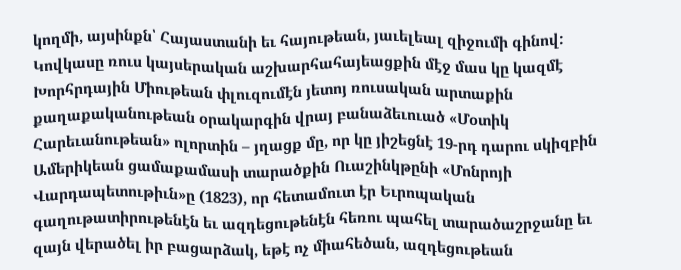կողմի, այսինքն՝ Հայաստանի եւ հայութեան, յաւելեալ զիջումի գինով: Կովկասը ռուս կայսերական աշխարհահայեացքին մէջ մաս կը կազմէ Խորհրդային Միութեան փլուզումէն յետոյ ռուսական արտաքին քաղաքականութեան օրակարգին վրայ բանաձեւուած «Մօտիկ Հարեւանութեան» ոլորտին – յղացք մը, որ կը յիշեցնէ 19-րդ դարու սկիզբին Ամերիկեան ցամաքամասի տարածքին Ուաշինկթընի «Մոնրոյի Վարդապետութիւն»ը (1823), որ հետամուտ էր Եւրոպական գաղութատիրութենէն եւ ազդեցութենէն հեռու պահել տարածաշրջանը եւ զայն վերածել իր բացարձակ, եթէ ոչ միահեծան, ազդեցութեան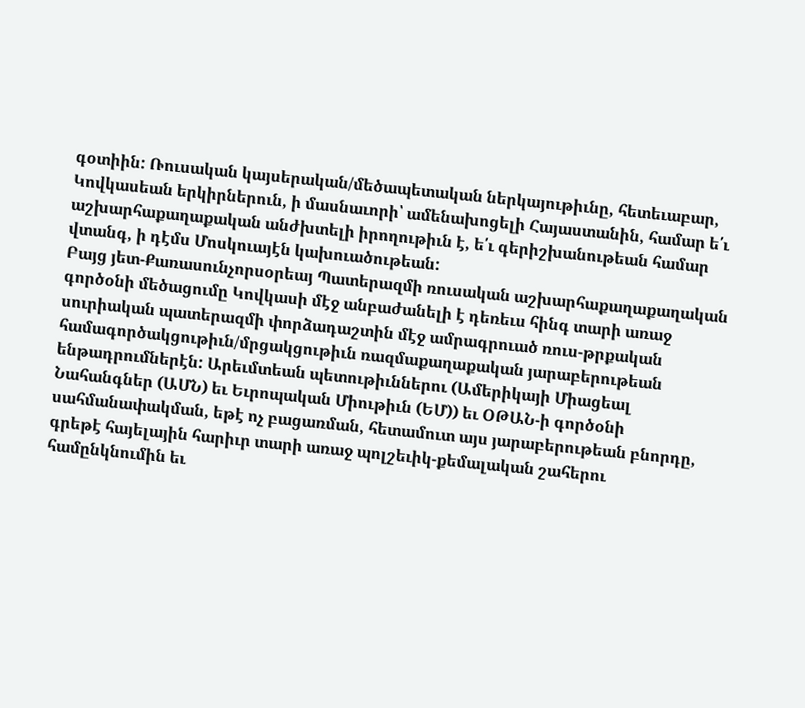գօտիին: Ռուսական կայսերական/մեծապետական ներկայութիւնը, հետեւաբար, Կովկասեան երկիրներուն, ի մասնաւորի՝ ամենախոցելի Հայաստանին, համար ե՛ւ աշխարհաքաղաքական անժխտելի իրողութիւն է, ե՛ւ գերիշխանութեան համար վտանգ, ի դէմս Մոսկուայէն կախուածութեան:
Բայց յետ-Քառասունչորսօրեայ Պատերազմի ռուսական աշխարհաքաղաքաղական գործօնի մեծացումը Կովկասի մէջ անբաժանելի է դեռեւս հինգ տարի առաջ սուրիական պատերազմի փորձադաշտին մէջ ամրագրուած ռուս-թրքական համագործակցութիւն/մրցակցութիւն ռազմաքաղաքական յարաբերութեան ենթադրումներէն: Արեւմտեան պետութիւններու (Ամերիկայի Միացեալ Նահանգներ (ԱՄՆ) եւ Եւրոպական Միութիւն (ԵՄ)) եւ ՕԹԱՆ-ի գործօնի սահմանափակման, եթէ ոչ բացառման, հետամուտ այս յարաբերութեան բնորդը, գրեթէ հայելային հարիւր տարի առաջ պոլշեւիկ-քեմալական շահերու համընկնումին եւ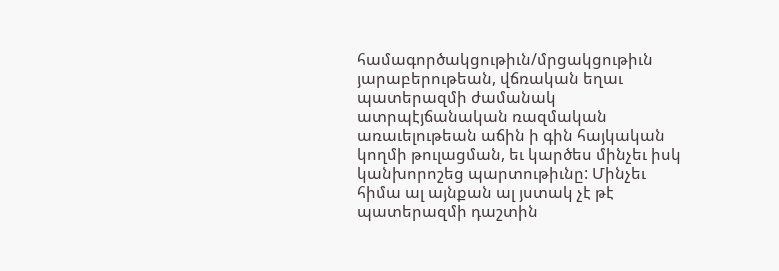համագործակցութիւն/մրցակցութիւն յարաբերութեան, վճռական եղաւ պատերազմի ժամանակ ատրպէյճանական ռազմական առաւելութեան աճին ի գին հայկական կողմի թուլացման, եւ կարծես մինչեւ իսկ կանխորոշեց պարտութիւնը: Մինչեւ հիմա ալ այնքան ալ յստակ չէ թէ պատերազմի դաշտին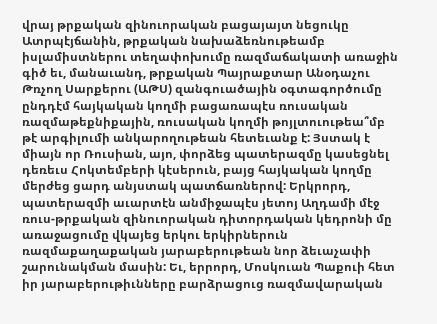վրայ թրքական զինուորական բացայայտ նեցուկը Ատրպէյճանին, թրքական նախաձեռնութեամբ իսլամիստներու տեղափոխումը ռազմաճակատի առաջին գիծ եւ, մանաւանդ, թրքական Պայրաքտար Անօդաչու Թռչող Սարքերու (ԱԹՍ) զանգուածային օգտագործումը ընդդէմ հայկական կողմի բացառապէս ռուսական ռազմաթեքնիքային, ռուսական կողմի թոյլտուութեա՞մբ թէ արգիլումի անկարողութեան հետեւանք է: Յստակ է միայն որ Ռուսիան, այո, փորձեց պատերազմը կասեցնել դեռեւս Հոկտեմբերի կէսերուն, բայց հայկական կողմը մերժեց ցարդ անյստակ պատճառներով: Երկրորդ, պատերազմի աւարտէն անմիջապէս յետոյ Աղդամի մէջ ռուս-թրքական զինուորական դիտորդական կեդրոնի մը առաջացումը վկայեց երկու երկիրներուն ռազմաքաղաքական յարաբերութեան նոր ձեւաչափի շարունակման մասին: Եւ, երրորդ, Մոսկուան Պաքուի հետ իր յարաբերութիւնները բարձրացուց ռազմավարական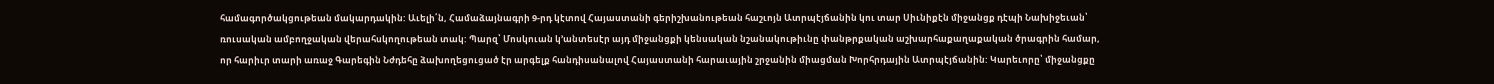համագործակցութեան մակարդակին: Աւելի՛ն, Համաձայնագրի 9-րդ կէտով Հայաստանի գերիշխանութեան հաշւոյն Ատրպէյճանին կու տար Սիւնիքէն միջանցք դէպի Նախիջեւան՝ ռուսական ամբողջական վերահսկողութեան տակ: Պարզ՝ Մոսկուան կ’անտեսէր այդ միջանցքի կենսական նշանակութիւնը փանթրքական աշխարհաքաղաքական ծրագրին համար, որ հարիւր տարի առաջ Գարեգին Նժդեհը ձախողեցուցած էր արգելք հանդիսանալով Հայաստանի հարաւային շրջանին միացման Խորհրդային Ատրպէյճանին: Կարեւորը՝ միջանցքը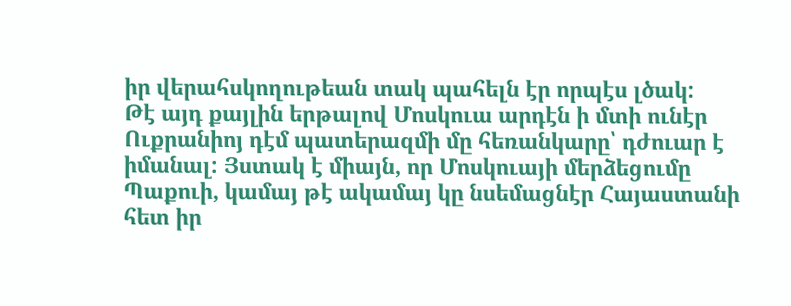իր վերահսկողութեան տակ պահելն էր որպէս լծակ:
Թէ այդ քայլին երթալով Մոսկուա արդէն ի մտի ունէր Ուքրանիոյ դէմ պատերազմի մը հեռանկարը՝ դժուար է իմանալ: Յստակ է միայն, որ Մոսկուայի մերձեցումը Պաքուի, կամայ թէ ակամայ կը նսեմացնէր Հայաստանի հետ իր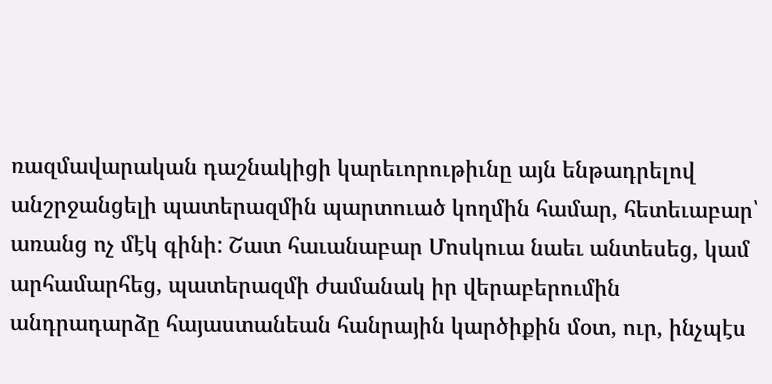ռազմավարական դաշնակիցի կարեւորութիւնը այն ենթադրելով անշրջանցելի պատերազմին պարտուած կողմին համար, հետեւաբար՝ առանց ոչ մէկ գինի: Շատ հաւանաբար Մոսկուա նաեւ անտեսեց, կամ արհամարհեց, պատերազմի ժամանակ իր վերաբերումին անդրադարձը հայաստանեան հանրային կարծիքին մօտ, ուր, ինչպէս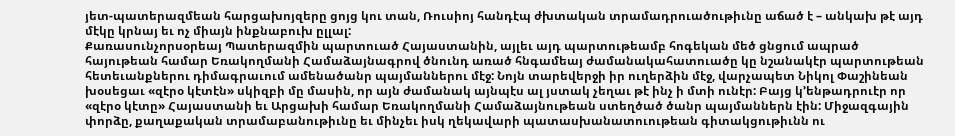յետ-պատերազմեան հարցախոյզերը ցոյց կու տան, Ռուսիոյ հանդէպ ժխտական տրամադրուածութիւնը աճած է – անկախ թէ այդ մէկը կրնայ եւ ոչ միայն ինքնաբուխ ըլլալ:
Քառասունչորսօրեայ Պատերազմին պարտուած Հայաստանին, այլեւ այդ պարտութեամբ հոգեկան մեծ ցնցում ապրած հայութեան համար Եռակողմանի Համաձայնագրով ծնունդ առած հնգամեայ ժամանակահատուածը կը նշանակէր պարտութեան հետեւանքներու դիմագրաւում ամենածանր պայմաններու մէջ: Նոյն տարեվերջի իր ուղերձին մէջ, վարչապետ Նիկոլ Փաշինեան խօսեցաւ «զէրօ կէտէն» սկիզբի մը մասին, որ այն ժամանակ այնպէս ալ յստակ չեղաւ թէ ինչ ի մտի ունէր: Բայց կ’ենթադրուէր որ «զէրօ կէտը» Հայաստանի եւ Արցախի համար Եռակողմանի Համաձայնութեան ստեղծած ծանր պայմաններն էին: Միջազգային փորձը, քաղաքական տրամաբանութիւնը եւ մինչեւ իսկ ղեկավարի պատասխանատուութեան գիտակցութիւնն ու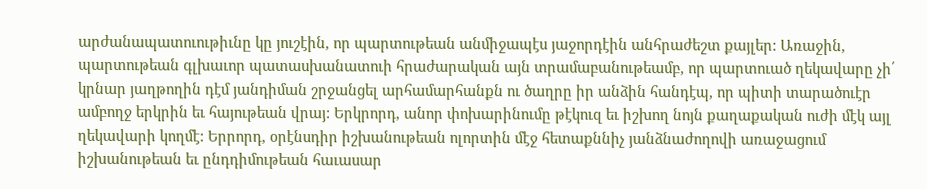արժանապատուութիւնը կը յուշէին, որ պարտութեան անմիջապէս յաջորդէին անհրաժեշտ քայլեր: Առաջին, պարտութեան գլխաւոր պատասխանատուի հրաժարական այն տրամաբանութեամբ, որ պարտուած ղեկավարը չի՛ կրնար յաղթողին դէմ յանդիման շրջանցել արհամարհանքն ու ծաղրը իր անձին հանդէպ, որ պիտի տարածուէր ամբողջ երկրին եւ հայութեան վրայ: Երկրորդ, անոր փոխարինումը թէկուզ եւ իշխող նոյն քաղաքական ուժի մէկ այլ ղեկավարի կողմէ: Երրորդ, օրէնսդիր իշխանութեան ոլորտին մէջ հետաքննիչ յանձնաժողովի առաջացում իշխանութեան եւ ընդդիմութեան հաւասար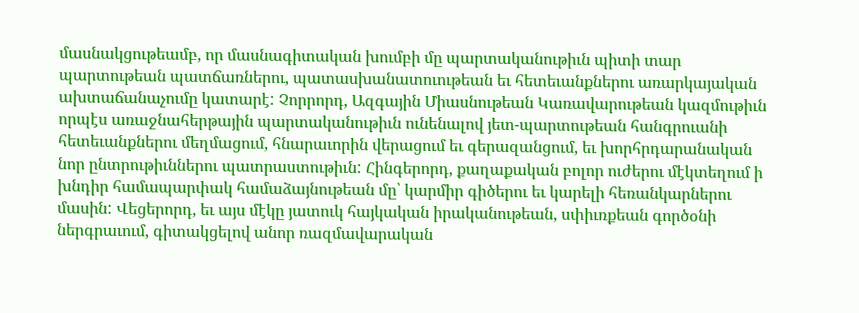մասնակցութեամբ, որ մասնագիտական խումբի մը պարտականութիւն պիտի տար պարտութեան պատճառներու, պատասխանատուութեան եւ հետեւանքներու առարկայական ախտաճանաչումը կատարէ: Չորրորդ, Ազգային Միասնութեան Կառավարութեան կազմութիւն որպէս առաջնահերթային պարտականութիւն ունենալով յետ-պարտութեան հանգրուանի հետեւանքներու մեղմացում, հնարաւորին վերացում եւ գերազանցում, եւ խորհրդարանական նոր ընտրութիւններու պատրաստութիւն: Հինգերորդ, քաղաքական բոլոր ուժերու մէկտեղում ի խնդիր համապարփակ համաձայնութեան մը՝ կարմիր գիծերու եւ կարելի հեռանկարներու մասին: Վեցերորդ, եւ այս մէկը յատուկ հայկական իրականութեան, սփիւռքեան գործօնի ներգրաւում, գիտակցելով անոր ռազմավարական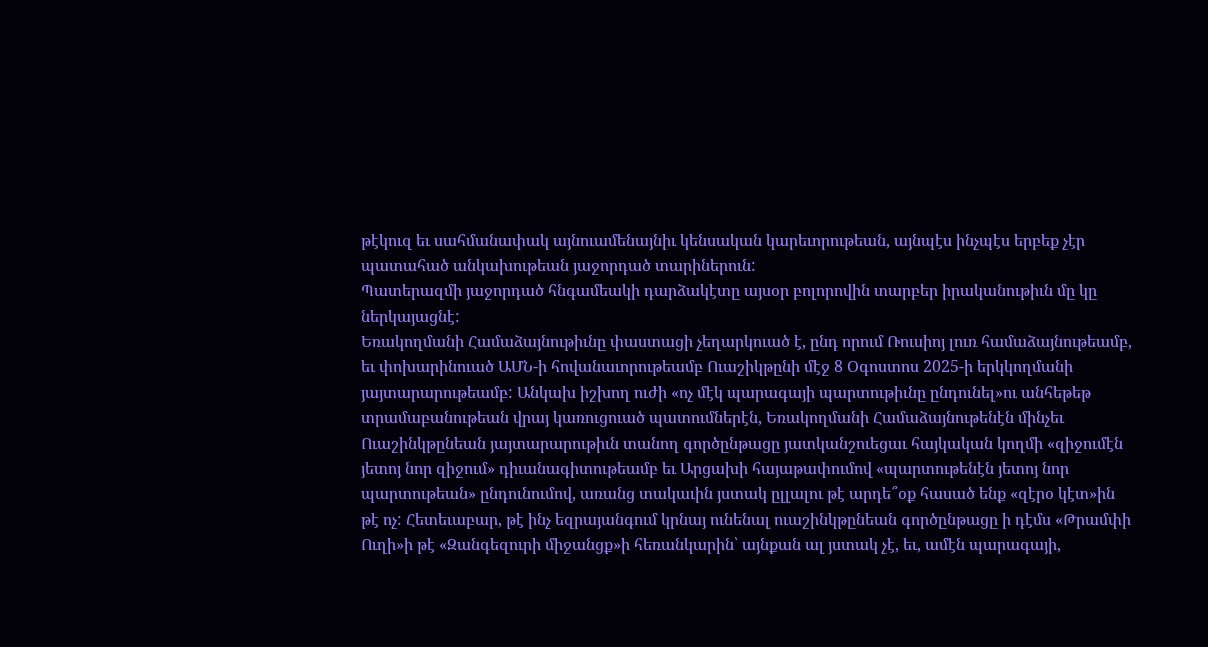թէկուզ եւ սահմանափակ այնուամենայնիւ կենսական կարեւորութեան, այնպէս ինչպէս երբեք չէր պատահած անկախութեան յաջորդած տարիներուն:
Պատերազմի յաջորդած հնգամեակի դարձակէտը այսօր բոլորովին տարբեր իրականութիւն մը կը ներկայացնէ:
Եռակողմանի Համաձայնութիւնը փաստացի չեղարկուած է, ընդ որում Ռուսիոյ լուռ համաձայնութեամբ, եւ փոխարինուած ԱՄՆ-ի հովանաւորութեամբ Ուաշիկթընի մէջ 8 Օգոստոս 2025-ի երկկողմանի յայտարարութեամբ: Անկախ իշխող ուժի «ոչ մէկ պարագայի պարտութիւնը ընդունել»ու անհեթեթ տրամաբանութեան վրայ կառուցուած պատումներէն, Եռակողմանի Համաձայնութենէն մինչեւ Ուաշինկթընեան յայտարարութիւն տանող գործընթացը յատկանշուեցաւ հայկական կողմի «զիջումէն յետոյ նոր զիջում» դիւանագիտութեամբ եւ Արցախի հայաթափումով «պարտութենէն յետոյ նոր պարտութեան» ընդունումով, առանց տակաւին յստակ ըլլալու թէ արդե՞օք հասած ենք «զէրօ կէտ»ին թէ ոչ: Հետեւաբար, թէ ինչ եզրայանգում կրնայ ունենալ ուաշինկթընեան գործընթացը ի դէմս «Թրամփի Ուղի»ի թէ «Զանգեզուրի միջանցք»ի հեռանկարին՝ այնքան ալ յստակ չէ, եւ, ամէն պարագայի,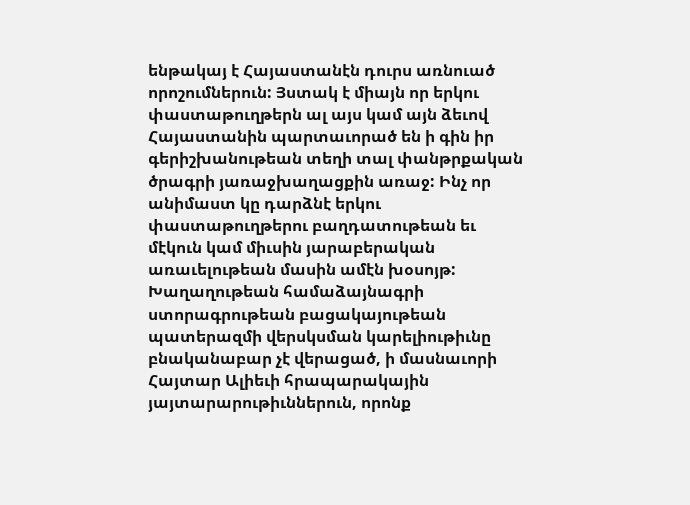ենթակայ է Հայաստանէն դուրս առնուած որոշումներուն: Յստակ է միայն որ երկու փաստաթուղթերն ալ այս կամ այն ձեւով Հայաստանին պարտաւորած են ի գին իր գերիշխանութեան տեղի տալ փանթրքական ծրագրի յառաջխաղացքին առաջ: Ինչ որ անիմաստ կը դարձնէ երկու փաստաթուղթերու բաղդատութեան եւ մէկուն կամ միւսին յարաբերական առաւելութեան մասին ամէն խօսոյթ: Խաղաղութեան համաձայնագրի ստորագրութեան բացակայութեան պատերազմի վերսկսման կարելիութիւնը բնականաբար չէ վերացած, ի մասնաւորի Հայտար Ալիեւի հրապարակային յայտարարութիւններուն, որոնք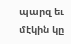պարզ եւ մէկին կը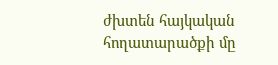ժխտեն հայկական հողատարածքի մը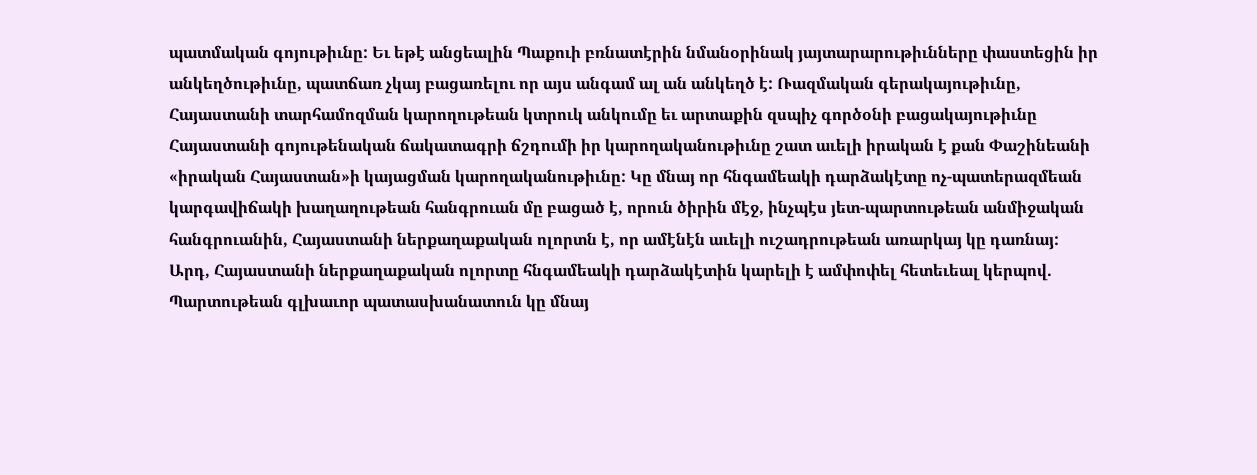պատմական գոյութիւնը: Եւ եթէ անցեալին Պաքուի բռնատէրին նմանօրինակ յայտարարութիւնները փաստեցին իր անկեղծութիւնը, պատճառ չկայ բացառելու որ այս անգամ ալ ան անկեղծ է: Ռազմական գերակայութիւնը, Հայաստանի տարհամոզման կարողութեան կտրուկ անկումը եւ արտաքին զսպիչ գործօնի բացակայութիւնը Հայաստանի գոյութենական ճակատագրի ճշդումի իր կարողականութիւնը շատ աւելի իրական է քան Փաշինեանի «իրական Հայաստան»ի կայացման կարողականութիւնը: Կը մնայ որ հնգամեակի դարձակէտը ոչ-պատերազմեան կարգավիճակի խաղաղութեան հանգրուան մը բացած է, որուն ծիրին մէջ, ինչպէս յետ-պարտութեան անմիջական հանգրուանին, Հայաստանի ներքաղաքական ոլորտն է, որ ամէնէն աւելի ուշադրութեան առարկայ կը դառնայ:
Արդ, Հայաստանի ներքաղաքական ոլորտը հնգամեակի դարձակէտին կարելի է ամփոփել հետեւեալ կերպով.
Պարտութեան գլխաւոր պատասխանատուն կը մնայ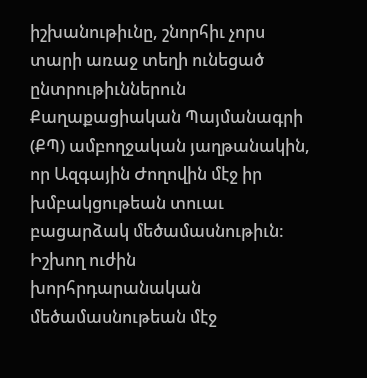իշխանութիւնը, շնորհիւ չորս տարի առաջ տեղի ունեցած ընտրութիւններուն Քաղաքացիական Պայմանագրի (ՔՊ) ամբողջական յաղթանակին, որ Ազգային Ժողովին մէջ իր խմբակցութեան տուաւ բացարձակ մեծամասնութիւն: Իշխող ուժին խորհրդարանական մեծամասնութեան մէջ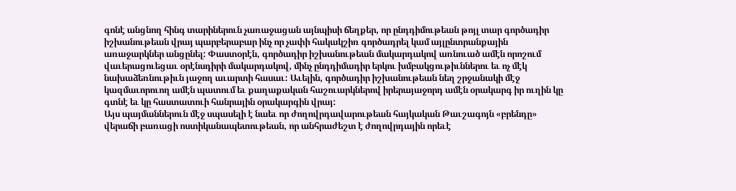գոնէ անցնող հինգ տարիներուն չառաջացան այնպիսի ճեղքեր, որ ընդդիմութեան թոյլ տար գործադիր իշխանութեան վրայ պարբերաբար ինչ որ չափի հակակշիռ գործադրել կամ այլընտրանքային առաջարկներ անցընել: Փաստօրէն, գործադիր իշխանութեան մակարդակով առնուած ամէն որոշում վաւերացուեցաւ օրէնսդիրի մակարդակով, մինչ ընդդիմադիր երկու խմբակցութիւններու եւ ոչ մէկ նախաձեռնութիւն յաջող աւարտի հասաւ: Աւելին, գործադիր իշխանութեան նեղ շրջանակի մէջ կազմաւորուող ամէն պատում եւ քաղաքական հաշուարկներով իրերայաջորդ ամէն օրակարգ իր ուղին կը գտնէ եւ կը հաստատուի հանրային օրակարգին վրայ:
Այս պայմաններուն մէջ սպասելի է նաեւ որ ժողովրդավարութեան հայկական Թաւշագոյն «բրենդը» վերաճի բառացի ոստիկանապետութեան, որ անհրաժեշտ է ժողովրդային որեւէ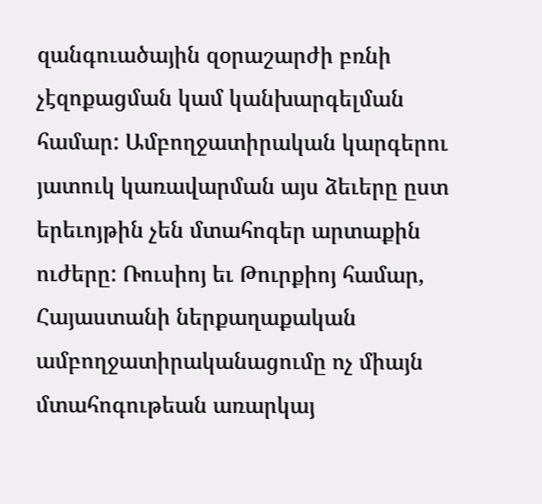զանգուածային զօրաշարժի բռնի չէզոքացման կամ կանխարգելման համար: Ամբողջատիրական կարգերու յատուկ կառավարման այս ձեւերը ըստ երեւոյթին չեն մտահոգեր արտաքին ուժերը: Ռուսիոյ եւ Թուրքիոյ համար, Հայաստանի ներքաղաքական ամբողջատիրականացումը ոչ միայն մտահոգութեան առարկայ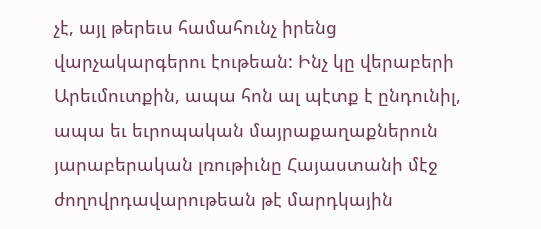չէ, այլ թերեւս համահունչ իրենց վարչակարգերու էութեան: Ինչ կը վերաբերի Արեւմուտքին, ապա հոն ալ պէտք է ընդունիլ, ապա եւ եւրոպական մայրաքաղաքներուն յարաբերական լռութիւնը Հայաստանի մէջ ժողովրդավարութեան թէ մարդկային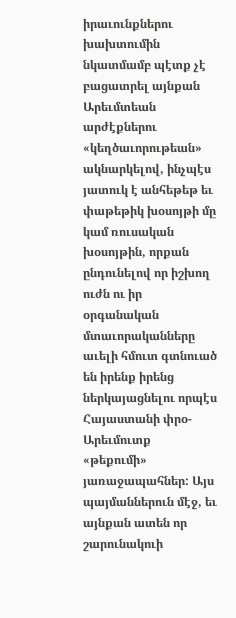իրաւունքներու խախտումին նկատմամբ պէտք չէ բացատրել այնքան Արեւմտեան արժէքներու «կեղծաւորութեան» ակնարկելով, ինչպէս յատուկ է անհեթեթ եւ փաթեթիկ խօսոյթի մը կամ ռուսական խօսոյթին, որքան ընդունելով որ իշխող ուժն ու իր օրգանական մտաւորականները աւելի հմուտ գտնուած են իրենք իրենց ներկայացնելու որպէս Հայաստանի փրօ-Արեւմուտք «թեքումի» յառաջապահներ: Այս պայմաններուն մէջ, եւ այնքան ատեն որ շարունակուի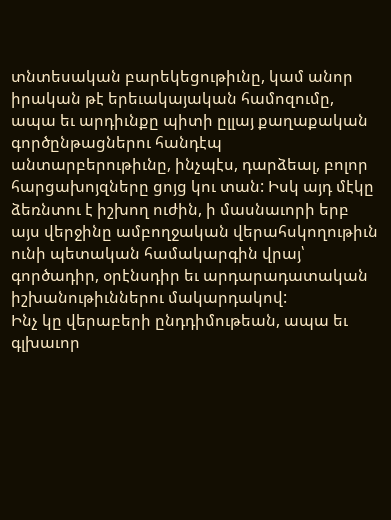տնտեսական բարեկեցութիւնը, կամ անոր իրական թէ երեւակայական համոզումը, ապա եւ արդիւնքը պիտի ըլլայ քաղաքական գործընթացներու հանդէպ անտարբերութիւնը, ինչպէս, դարձեալ, բոլոր հարցախոյզները ցոյց կու տան: Իսկ այդ մէկը ձեռնտու է իշխող ուժին, ի մասնաւորի երբ այս վերջինը ամբողջական վերահսկողութիւն ունի պետական համակարգին վրայ՝ գործադիր, օրէնսդիր եւ արդարադատական իշխանութիւններու մակարդակով:
Ինչ կը վերաբերի ընդդիմութեան, ապա եւ գլխաւոր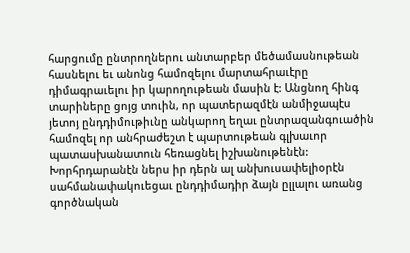հարցումը ընտրողներու անտարբեր մեծամասնութեան հասնելու եւ անոնց համոզելու մարտահրաւէրը դիմագրաւելու իր կարողութեան մասին է: Անցնող հինգ տարիները ցոյց տուին, որ պատերազմէն անմիջապէս յետոյ ընդդիմութիւնը անկարող եղաւ ընտրազանգուածին համոզել որ անհրաժեշտ է պարտութեան գլխաւոր պատասխանատուն հեռացնել իշխանութենէն: Խորհրդարանէն ներս իր դերն ալ անխուսափելիօրէն սահմանափակուեցաւ ընդդիմադիր ձայն ըլլալու առանց գործնական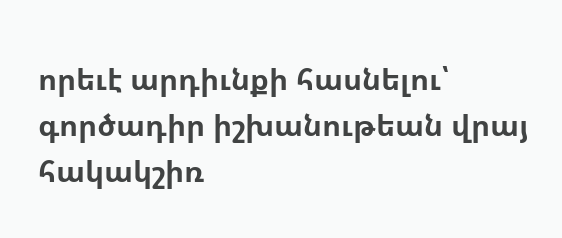որեւէ արդիւնքի հասնելու՝ գործադիր իշխանութեան վրայ հակակշիռ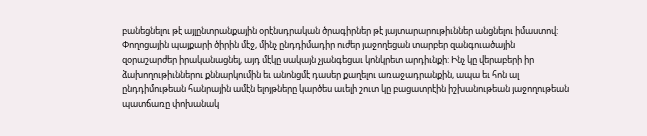բանեցնելու թէ այլընտրանքային օրէնսդրական ծրագիրներ թէ յայտարարութիւններ անցնելու իմաստով: Փողոցային պայքարի ծիրին մէջ, մինչ ընդդիմադիր ուժեր յաջողեցան տարբեր զանգուածային զօրաշարժեր իրականացնել, այդ մէկը սակայն չյանգեցաւ կոնկրետ արդիւնքի: Ինչ կը վերաբերի իր ձախողութիւններու քննարկումին եւ անոնցմէ դասեր քաղելու առաջադրանքին, ապա եւ հոն ալ ընդդիմութեան հանրային ամէն ելոյթները կարծես աւելի շուտ կը բացատրէին իշխանութեան յաջողութեան պատճառը փոխանակ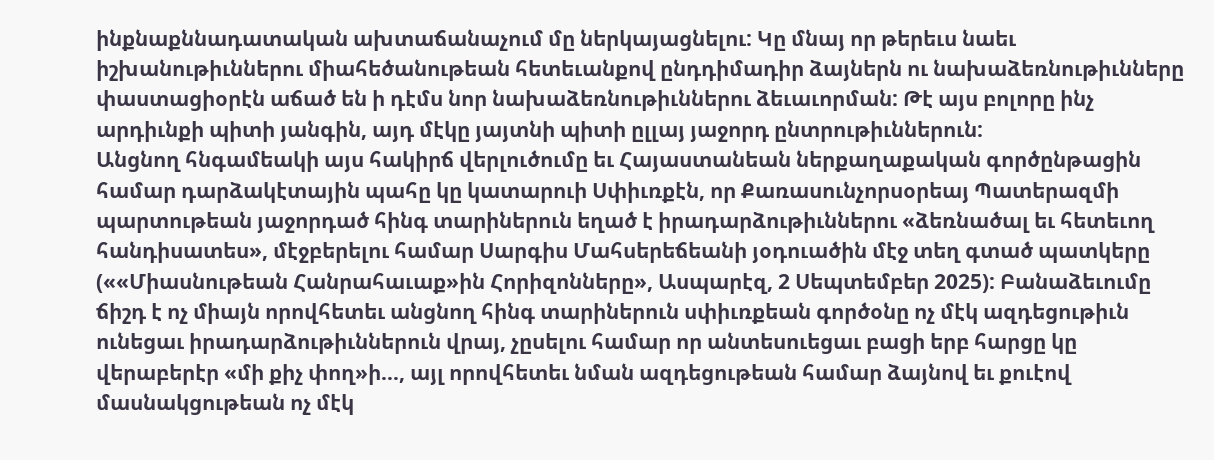ինքնաքննադատական ախտաճանաչում մը ներկայացնելու: Կը մնայ որ թերեւս նաեւ իշխանութիւններու միահեծանութեան հետեւանքով ընդդիմադիր ձայներն ու նախաձեռնութիւնները փաստացիօրէն աճած են ի դէմս նոր նախաձեռնութիւններու ձեւաւորման: Թէ այս բոլորը ինչ արդիւնքի պիտի յանգին, այդ մէկը յայտնի պիտի ըլլայ յաջորդ ընտրութիւններուն:
Անցնող հնգամեակի այս հակիրճ վերլուծումը եւ Հայաստանեան ներքաղաքական գործընթացին համար դարձակէտային պահը կը կատարուի Սփիւռքէն, որ Քառասունչորսօրեայ Պատերազմի պարտութեան յաջորդած հինգ տարիներուն եղած է իրադարձութիւններու «ձեռնածալ եւ հետեւող հանդիսատես», մէջբերելու համար Սարգիս Մահսերեճեանի յօդուածին մէջ տեղ գտած պատկերը (««Միասնութեան Հանրահաւաք»ին Հորիզոնները», Ասպարէզ, 2 Սեպտեմբեր 2025): Բանաձեւումը ճիշդ է ոչ միայն որովհետեւ անցնող հինգ տարիներուն սփիւռքեան գործօնը ոչ մէկ ազդեցութիւն ունեցաւ իրադարձութիւններուն վրայ, չըսելու համար որ անտեսուեցաւ բացի երբ հարցը կը վերաբերէր «մի քիչ փող»ի…, այլ որովհետեւ նման ազդեցութեան համար ձայնով եւ քուէով մասնակցութեան ոչ մէկ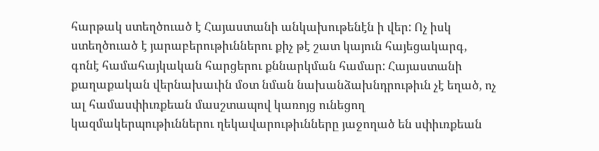հարթակ ստեղծուած է Հայաստանի անկախութենէն ի վեր: Ոչ իսկ ստեղծուած է յարաբերութիւններու քիչ թէ շատ կայուն հայեցակարգ, գոնէ համահայկական հարցերու քննարկման համար: Հայաստանի քաղաքական վերնախաւին մօտ նման նախանձախնդրութիւն չէ եղած, ոչ ալ համասփիւռքեան մասշտապով կառոյց ունեցող կազմակերպութիւններու ղեկավարութիւնները յաջողած են սփիւռքեան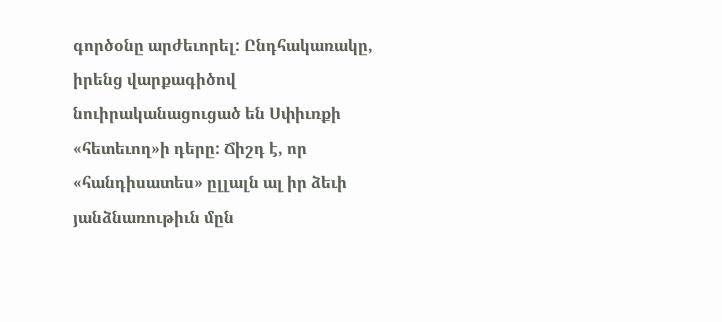գործօնը արժեւորել: Ընդհակառակը, իրենց վարքագիծով նուիրականացուցած են Սփիւռքի «հետեւող»ի դերը: Ճիշդ է, որ «հանդիսատես» ըլլալն ալ իր ձեւի յանձնառութիւն մըն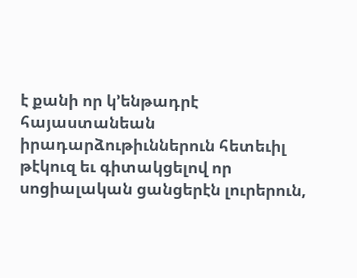է քանի որ կ’ենթադրէ հայաստանեան իրադարձութիւններուն հետեւիլ թէկուզ եւ գիտակցելով որ սոցիալական ցանցերէն լուրերուն,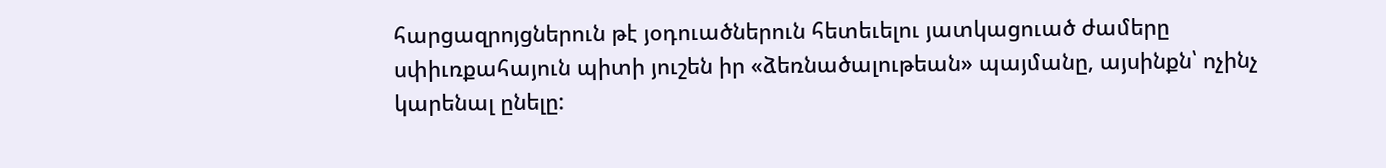հարցազրոյցներուն թէ յօդուածներուն հետեւելու յատկացուած ժամերը սփիւռքահայուն պիտի յուշեն իր «ձեռնածալութեան» պայմանը, այսինքն՝ ոչինչ կարենալ ընելը: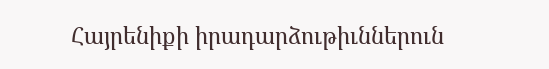Հայրենիքի իրադարձութիւններուն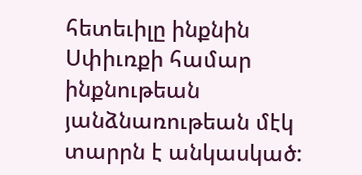հետեւիլը ինքնին Սփիւռքի համար ինքնութեան յանձնառութեան մէկ տարրն է անկասկած: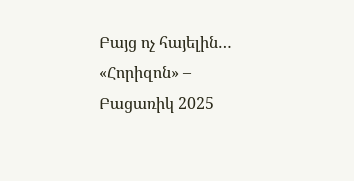Բայց ոչ հայելին…
«Հորիզոն» – Բացառիկ 2025